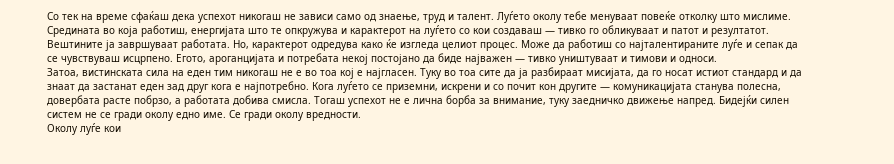Со тек на време сфаќаш дека успехот никогаш не зависи само од знаење, труд и талент. Луѓето околу тебе менуваат повеќе отколку што мислиме. Средината во која работиш, енергијата што те опкружува и карактерот на луѓето со кои создаваш — тивко го обликуваат и патот и резултатот.
Вештините ја завршуваат работата. Но, карактерот одредува како ќе изгледа целиот процес. Може да работиш со најталентираните луѓе и сепак да се чувствуваш исцрпено. Егото, ароганцијата и потребата некој постојано да биде најважен — тивко уништуваат и тимови и односи.
Затоа, вистинската сила на еден тим никогаш не е во тоа кој е најгласен. Туку во тоа сите да ја разбираат мисијата, да го носат истиот стандард и да знаат да застанат еден зад друг кога е најпотребно. Кога луѓето се приземни, искрени и со почит кон другите — комуникацијата станува полесна, довербата расте побрзо, а работата добива смисла. Тогаш успехот не е лична борба за внимание, туку заедничко движење напред. Бидејќи силен систем не се гради околу едно име. Се гради околу вредности.
Околу луѓе кои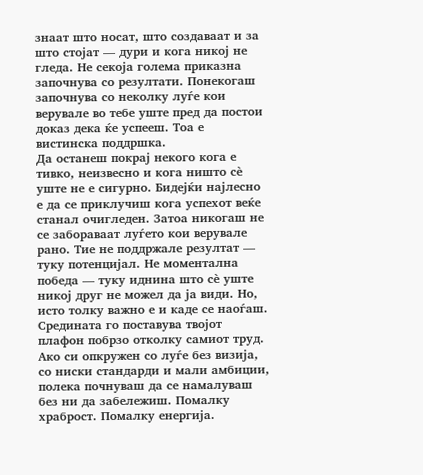знаат што носат, што создаваат и за што стојат — дури и кога никој не гледа. Не секоја голема приказна започнува со резултати. Понекогаш започнува со неколку луѓе кои верувале во тебе уште пред да постои доказ дека ќе успееш. Тоа е вистинска поддршка.
Да останеш покрај некого кога е тивко, неизвесно и кога ништо сè уште не е сигурно. Бидејќи најлесно е да се приклучиш кога успехот веќе станал очигледен. Затоа никогаш не се забораваат луѓето кои верувале рано. Тие не поддржале резултат — туку потенцијал. Не моментална победа — туку иднина што сè уште никој друг не можел да ја види. Но, исто толку важно е и каде се наоѓаш.
Средината го поставува твојот плафон побрзо отколку самиот труд. Ако си опкружен со луѓе без визија, со ниски стандарди и мали амбиции, полека почнуваш да се намалуваш без ни да забележиш. Помалку храброст. Помалку енергија.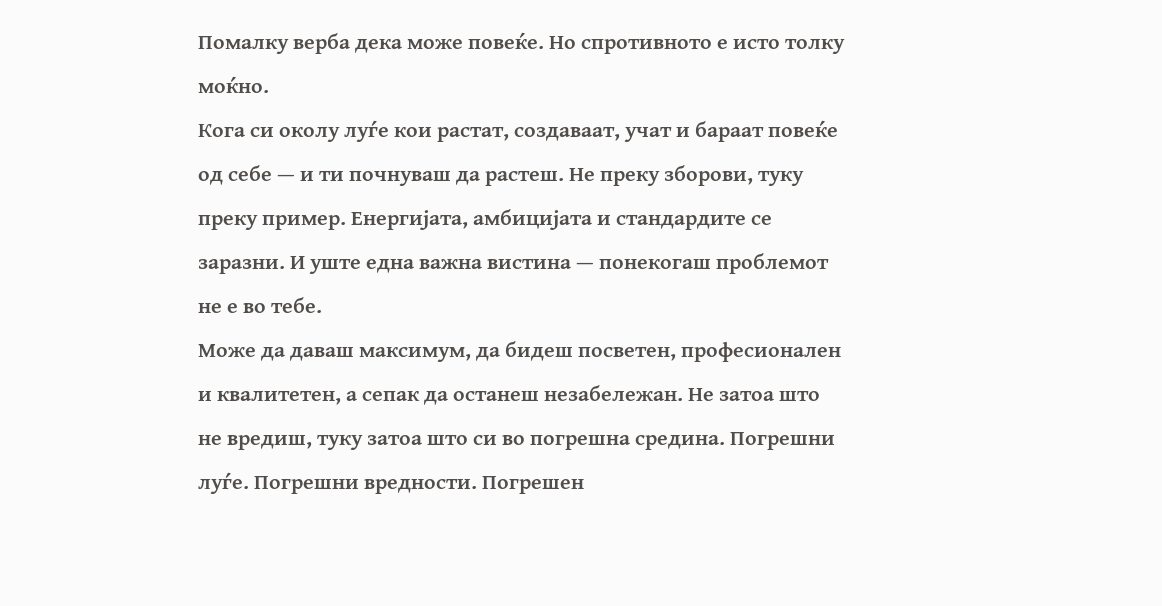Помалку верба дека може повеќе. Но спротивното е исто толку моќно.
Кога си околу луѓе кои растат, создаваат, учат и бараат повеќе од себе — и ти почнуваш да растеш. Не преку зборови, туку преку пример. Енергијата, амбицијата и стандардите се заразни. И уште една важна вистина — понекогаш проблемот не е во тебе.
Може да даваш максимум, да бидеш посветен, професионален и квалитетен, а сепак да останеш незабележан. Не затоа што не вредиш, туку затоа што си во погрешна средина. Погрешни луѓе. Погрешни вредности. Погрешен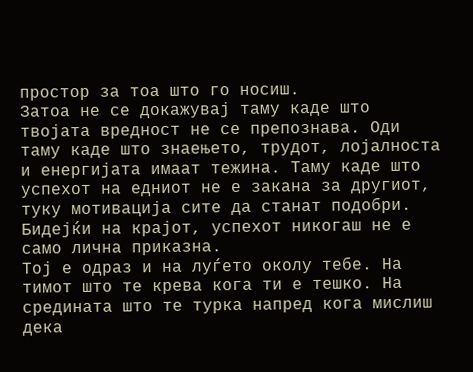простор за тоа што го носиш.
Затоа не се докажувај таму каде што твојата вредност не се препознава. Оди таму каде што знаењето, трудот, лојалноста и енергијата имаат тежина. Таму каде што успехот на едниот не е закана за другиот, туку мотивација сите да станат подобри. Бидејќи на крајот, успехот никогаш не е само лична приказна.
Тој е одраз и на луѓето околу тебе. На тимот што те крева кога ти е тешко. На средината што те турка напред кога мислиш дека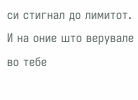си стигнал до лимитот. И на оние што верувале во тебе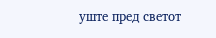уште пред светот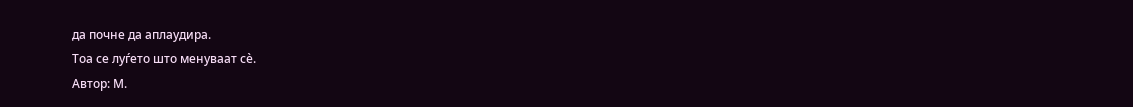да почне да аплаудира.
Тоа се луѓето што менуваат сè.
Автор: М.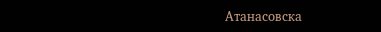Атанасовска